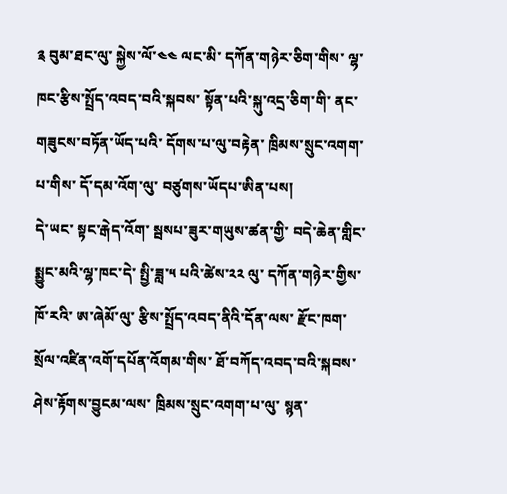༉ བུམ་ཐང་ལུ་ སྐྱེས་ལོ་༤༤ ལང་མི་ དཀོན་གཉེར་ཅིག་གིས་ ལྷ་ཁང་རྩིས་སྤྲོད་འབད་བའི་སྐབས་ སྟོན་པའི་སྐུ་འདྲ་ཅིག་གི་ ནང་གཟུངས་བཏོན་ཡོད་པའི་ དོགས་པ་ལུ་བརྟེན་ ཁྲིམས་སྲུང་འགག་པ་གིས་ དོ་དམ་འོག་ལུ་ བཙུགས་ཡོདཔ་ཨིན་པས།
དེ་ཡང་ སྟང་རྒེད་འོག་ སྦསཔ་ཟུར་གཡུས་ཚན་གྱི་ བདེ་ཆེན་གླིང་སྨྱུང་མའི་ལྷ་ཁང་དེ་ སྤྱི་ཟླ་༥ པའི་ཚེས་༢༢ ལུ་ དཀོན་གཉེར་གྱིས་ ཁོ་རའི་ ཨ་ཞེམོ་ལུ་ རྩིས་སྤྲོད་འབད་ནིའི་དོན་ལས་ རྫོང་ཁག་སྲོལ་འཛིན་འགོ་དཔོན་འོགམ་གིས་ ཐོ་བཀོད་འབད་བའི་སྐབས་ ཤེས་རྟོགས་བྱུངམ་ལས་ ཁྲིམས་སྲུང་འགག་པ་ལུ་ སྙན་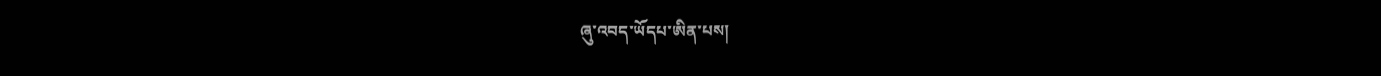ཞུ་འབད་ཡོདཔ་ཨིན་པས།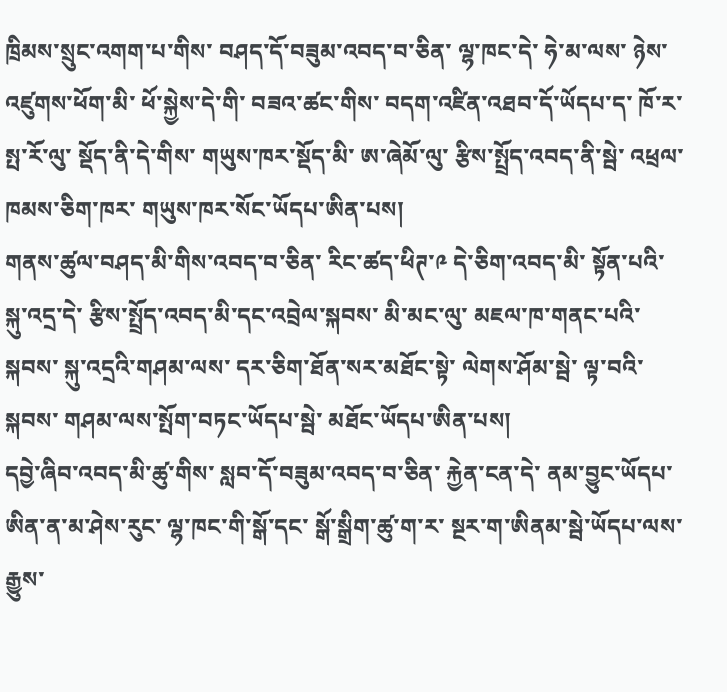ཁྲིམས་སྲུང་འགག་པ་གིས་ བཤད་དོ་བཟུམ་འབད་བ་ཅིན་ ལྷ་ཁང་དེ་ ཧེ་མ་ལས་ ཉེས་འཛུགས་ཕོག་མི་ ཕོ་སྐྱེས་དེ་གི་ བཟའ་ཚང་གིས་ བདག་འཛིན་འཐབ་དོ་ཡོདཔ་ད་ ཁོ་ར་ སྤ་རོ་ལུ་ སྡོད་ནི་དེ་གིས་ གཡུས་ཁར་སྡོད་མི་ ཨ་ཞེམོ་ལུ་ རྩིས་སྤྲོད་འབད་ནི་སྦེ་ འཕྲལ་ཁམས་ཅིག་ཁར་ གཡུས་ཁར་སོང་ཡོདཔ་ཨིན་པས།
གནས་ཚུལ་བཤད་མི་གིས་འབད་བ་ཅིན་ རིང་ཚད་ཕིཊ་༩ དེ་ཅིག་འབད་མི་ སྟོན་པའི་སྐུ་འདྲ་དེ་ རྩིས་སྤྲོད་འབད་མི་དང་འབྲེལ་སྐབས་ མི་མང་ལུ་ མཇལ་ཁ་གནང་པའི་སྐབས་ སྐུ་འདྲའི་གཤམ་ལས་ དར་ཅིག་ཐོན་སར་མཐོང་སྟེ་ ལེགས་ཤོམ་སྦེ་ ལྟ་བའི་སྐབས་ གཤམ་ལས་སྤོག་བཏང་ཡོདཔ་སྦེ་ མཐོང་ཡོདཔ་ཨིན་པས།
དབྱེ་ཞིབ་འབད་མི་ཚུ་གིས་ སླབ་དོ་བཟུམ་འབད་བ་ཅིན་ རྐྱེན་ངན་དེ་ ནམ་བྱུང་ཡོདཔ་ཨིན་ན་མ་ཤེས་རུང་ ལྷ་ཁང་གི་སྒོ་དང་ སྒོ་སྒྲིག་ཚུ་ག་ར་ སྔར་ག་ཨིནམ་སྦེ་ཡོདཔ་ལས་ རྒྱུས་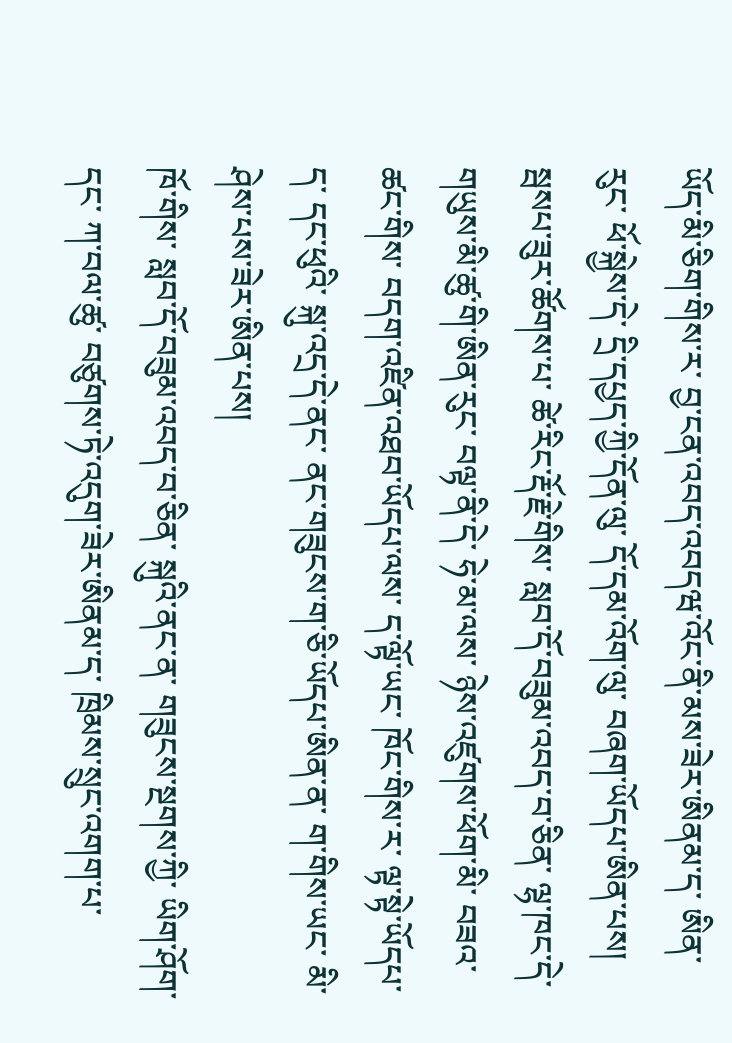ཡོད་མི་ཅིག་གིས་ར་ བྱ་ངན་འབད་འབདཝ་འོང་ནི་མས་ཟེར་ཨིནམ་ད་ ཨིན་རུང་ ཕོ་སྐྱེས་དེ་ དྲི་དཔྱད་ཀྱི་དོན་ལུ་ དོ་དམ་འོག་ལུ་ བཞག་ཡོདཔ་ཨིན་པས།
སྦསཔ་ཟུར་ཚོགས་པ་ ཚེ་རིང་རྡོ་རྗེ་གིས་ སླབ་དོ་བཟུམ་འབད་བ་ཅིན་ ལྷ་ཁང་དེ་ གཡུས་མི་ཚུ་གི་ཨིན་རུང་ བལྟ་ནི་དེ་ ཧེ་མ་ལས་ ཉེས་འཛུགས་ཕོག་མི་ བཟའ་ཚང་གིས་ བདག་འཛིན་འཐབ་ཡོདཔ་ལས་ ད་ལྟོ་ཡང་ ཁོང་གིས་ར་ ལྟ་སྟེ་ཡོདཔ་ད་ དང་ཕུའི་ སྐུ་འདྲ་དེ་ནང་ ནང་གཟུངས་ག་ཅི་ཡོདཔ་ཨིན་ན་ ག་གིས་ཡང་ མི་ཤེས་པས་ཟེར་ཨིན་པས།
ཁོ་གིས་ སླབ་དོ་བཟུམ་འབད་བ་ཅིན་ སྐུའི་ནང་ན་ གཟུངས་སྔགས་ཀྱི་ ཡིག་ཤོག་དང་ ཀ་བལ་ཚུ་ བཙུགས་ཏེ་འདུག་ཟེར་ཨིནམ་ད་ ཁྲིམས་སྲུང་འགག་པ་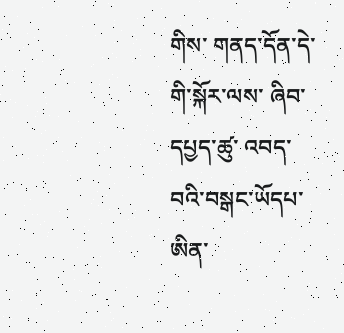གིས་ གནད་དོན་དེ་གི་སྐོར་ལས་ ཞིབ་དཔྱད་ཚུ་ འབད་བའི་བསྒང་ཡོདཔ་ཨིན་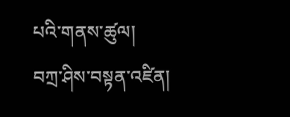པའི་གནས་ཚུལ།
བཀྲ་ཤིས་བསྟན་འཛིན།